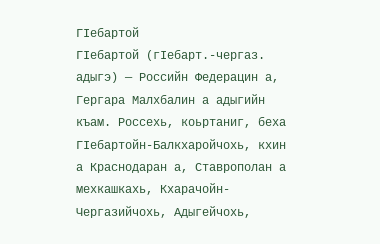ГӀебартой
ГӀебартой (гӀебарт.-чергаз. адыгэ) — Российн Федерацин а, Гергара Малхбалин а адыгийн къам. Россехь, коьртаниг, беха ГӀебартойн-Балкхаройчохь, кхин а Краснодаран а, Ставрополан а мехкашкахь, Кхарачойн-Чергазийчохь, Адыгейчохь,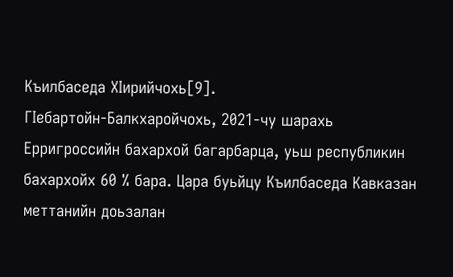Къилбаседа ХӀирийчохь[9].
ГӀебартойн-Балкхаройчохь, 2021-чу шарахь Ерригроссийн бахархой багарбарца, уьш республикин бахархойх 60 % бара. Цара буьйцу Къилбаседа Кавказан меттанийн доьзалан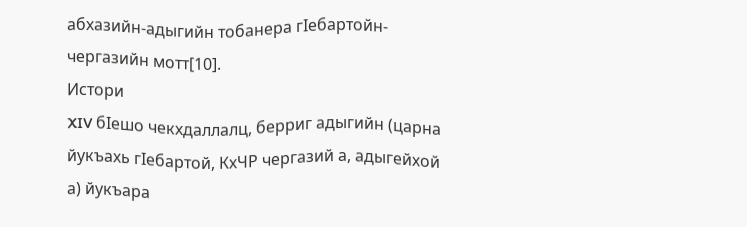абхазийн-адыгийн тобанера гӀебартойн-чергазийн мотт[10].
Истори
XIV бӀешо чекхдаллалц, берриг адыгийн (царна йукъахь гӀебартой, КхЧР чергазий а, адыгейхой а) йукъара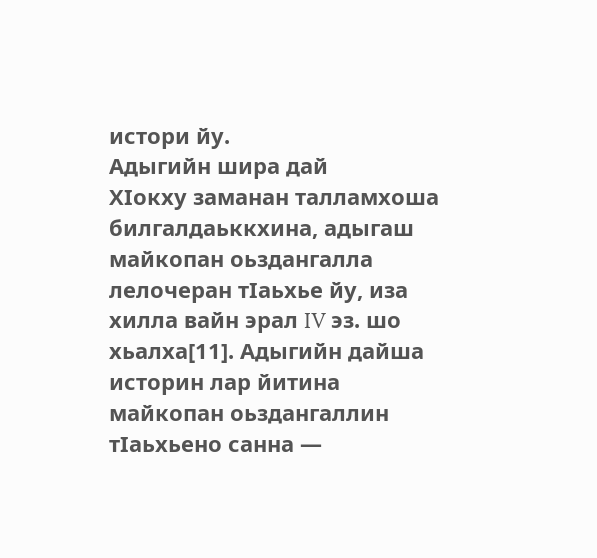истори йу.
Адыгийн шира дай
ХӀокху заманан талламхоша билгалдаьккхина, адыгаш майкопан оьздангалла лелочеран тӀаьхье йу, иза хилла вайн эрал IV эз. шо хьалха[11]. Адыгийн дайша историн лар йитина майкопан оьздангаллин тӀаьхьено санна —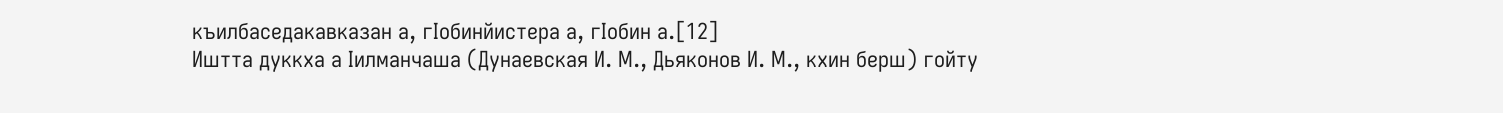къилбаседакавказан а, гӀобинйистера а, гӀобин а.[12]
Иштта дуккха а Ӏилманчаша (Дунаевская И. М., Дьяконов И. М., кхин берш) гойту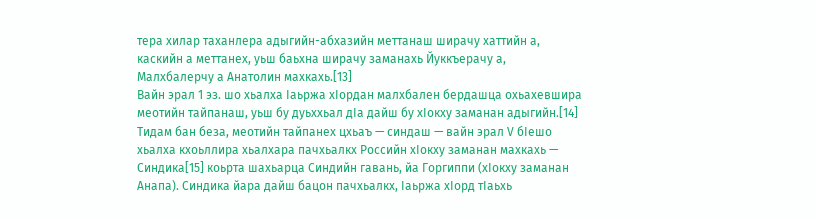тера хилар таханлера адыгийн-абхазийн меттанаш ширачу хаттийн а, каскийн а меттанех, уьш баьхна ширачу заманахь Йуккъерачу а, Малхбалерчу а Анатолин махкахь.[13]
Вайн эрал 1 эз. шо хьалха Ӏаьржа хӀордан малхбален бердашца охьахевшира меотийн тайпанаш, уьш бу дуьххьал дӀа дайш бу хӀокху заманан адыгийн.[14] Тидам бан беза, меотийн тайпанех цхьаъ — синдаш — вайн эрал V бӀешо хьалха кхоьллира хьалхара пачхьалкх Российн хӀокху заманан махкахь — Синдика[15] коьрта шахьарца Синдийн гавань, йа Горгиппи (хӀокху заманан Анапа). Синдика йара дайш бацон пачхьалкх, Ӏаьржа хӀорд тӀаьхь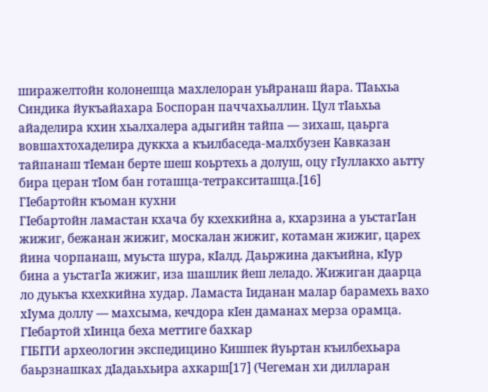ширажелтойн колонешца махлелоран уьйранаш йара. ТӀаьхьа Синдика йукъайахара Боспоран паччахьаллин. Цул тӀаьхьа айаделира кхин хьалхалера адыгийн тайпа — зихаш, цаьрга вовшахтохаделира дуккха а къилбаседа-малхбузен Кавказан тайпанаш тӀеман берте шеш коьртехь а долуш, оцу гӀуллакхо аьтту бира церан тӀом бан готашца-тетракситашца.[16]
ГӀебартойн къоман кухни
ГӀебартойн ламастан кхача бу кхехкийна а, кхарзина а уьстагӀан жижиг, бежанан жижиг, москалан жижиг, котаман жижиг, царех йина чорпанаш, муьста шура, кӀалд. Даьржина дакъийна, кӀур бина а уьстагӀа жижиг, иза шашлик йеш леладо. Жижиган даарца ло дуькъа кхехкийна худар. Ламаста Ӏиданан малар барамехь вахо хӀума доллу — махсыма, кечдора кӀен даманах мерза орамца.
ГӀебартой хӀинца беха меттиге бахкар
ГӀБӀТИ археологин экспедицино Кишпек йуьртан къилбехьара баьрзнашках дӀадаьхьира ахкарш[17] (Чегеман хи дилларан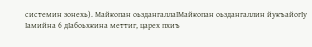системин зонехь). Майкопан оьздангаллаӀМайкопан оьздангаллин йукъайогӀу Ӏамийна 6 дӀабоьхкина меттиг, царех пхиъ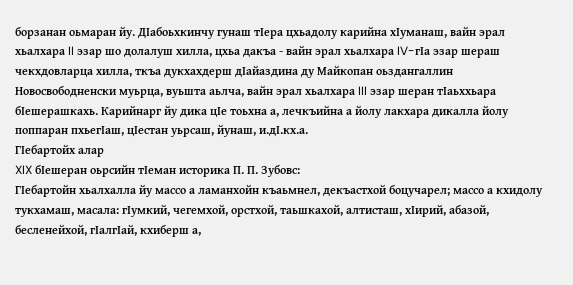борзанан оьмаран йу. ДӀабоьхкинчу гунаш тӀера цхьадолу карийна хӀуманаш, вайн эрал хьалхара II эзар шо долалуш хилла, цхьа дакъа - вайн эрал хьалхара IV-гӀа эзар шераш чекхдовларца хилла, ткъа дукхахдерш дӀайаздина ду Майкопан оьздангаллин Новосвободненски муьрца, вуьшта аьлча, вайн эрал хьалхара III эзар шеран тӀаьххьара бӀешерашкахь. Карийнарг йу дика цӀе тоьхна а, лечкъийна а йолу лакхара дикалла йолу поппаран пхьегӀаш, цӀестан уьрсаш, йунаш, и.дӀ.кх.а.
ГӀебартойх алар
XIX бӀешеран оьрсийн тӀеман историка П. П. Зубовс:
ГӀебартойн хьалхалла йу массо а ламанхойн къаьмнел, декъастхой боцучарел; массо а кхидолу тукхамаш, масала: гӀумкий, чегемхой, орстхой, таьшкахой, алтисташ, хӀирий, абазой, бесленейхой, гӀалгӀай, кхиберш а,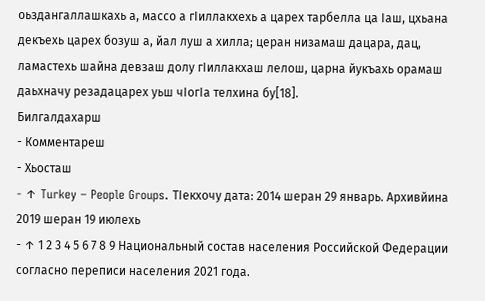оьздангаллашкахь а, массо а гӀиллакхехь а царех тарбелла ца Ӏаш, цхьана декъехь царех бозуш а, йал луш а хилла; церан низамаш дацара, дац, ламастехь шайна девзаш долу гӀиллакхаш лелош, царна йукъахь орамаш даьхначу резадацарех уьш чӀогӀа телхина бу[18].
Билгалдахарш
- Комментареш
- Хьосташ
- ↑ Turkey – People Groups. ТӀекхочу дата: 2014 шеран 29 январь. Архивйина 2019 шеран 19 июлехь
- ↑ 1 2 3 4 5 6 7 8 9 Национальный состав населения Российской Федерации согласно переписи населения 2021 года.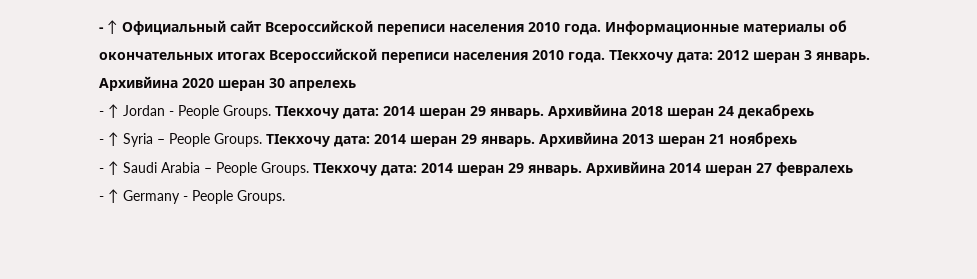- ↑ Официальный сайт Всероссийской переписи населения 2010 года. Информационные материалы об окончательных итогах Всероссийской переписи населения 2010 года. ТӀекхочу дата: 2012 шеран 3 январь. Архивйина 2020 шеран 30 апрелехь
- ↑ Jordan - People Groups. ТӀекхочу дата: 2014 шеран 29 январь. Архивйина 2018 шеран 24 декабрехь
- ↑ Syria – People Groups. ТӀекхочу дата: 2014 шеран 29 январь. Архивйина 2013 шеран 21 ноябрехь
- ↑ Saudi Arabia – People Groups. ТӀекхочу дата: 2014 шеран 29 январь. Архивйина 2014 шеран 27 февралехь
- ↑ Germany - People Groups.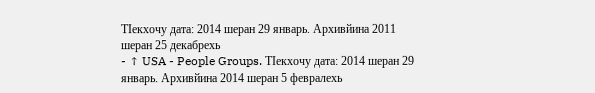ТӀекхочу дата: 2014 шеран 29 январь. Архивйина 2011 шеран 25 декабрехь
- ↑ USA - People Groups. ТӀекхочу дата: 2014 шеран 29 январь. Архивйина 2014 шеран 5 февралехь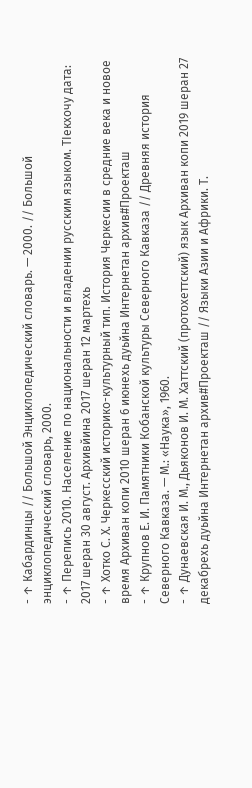- ↑ Кабардинцы // Большой Энциклопедический словарь. — 2000. // Большой энциклопедический словарь, 2000.
- ↑ Перепись 2010. Население по национальности и владении русским языком. ТӀекхочу дата: 2017 шеран 30 август. Архивйина 2017 шеран 12 мартехь
- ↑ Хотко С. Х. Черкесский историко-культурный тип. История Черкесии в средние века и новое время Архиван копи 2010 шеран 6 июнехь дуьйна Интернетан архив#Проекташ
- ↑ Крупнов Е. И. Памятники Кобанской культуры Северного Кавказа // Древняя история Северного Кавказа. — М.: «Наука», 1960.
- ↑ Дунаевская И. М., Дьяконов И. М. Хаттский (протохеттский) язык Архиван копи 2019 шеран 27 декабрехь дуьйна Интернетан архив#Проекташ // Языки Азии и Африки. Т.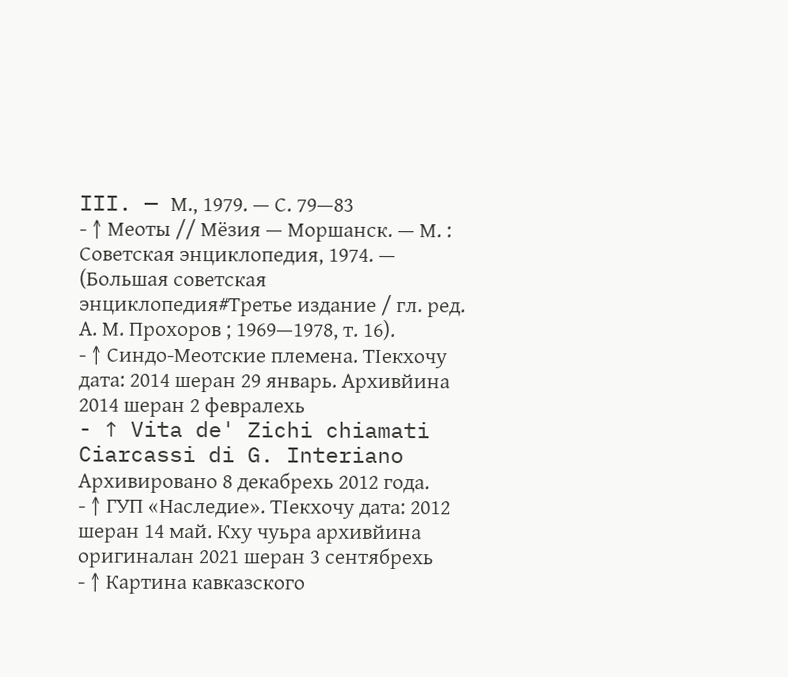III. — М., 1979. — С. 79—83
- ↑ Меоты // Мёзия — Моршанск. — М. : Советская энциклопедия, 1974. — (Большая советская энциклопедия#Третье издание / гл. ред. А. М. Прохоров ; 1969—1978, т. 16).
- ↑ Синдо-Меотские племена. ТӀекхочу дата: 2014 шеран 29 январь. Архивйина 2014 шеран 2 февралехь
- ↑ Vita de' Zichi chiamati Ciarcassi di G. Interiano Архивировано 8 декабрехь 2012 года.
- ↑ ГУП «Наследие». ТӀекхочу дата: 2012 шеран 14 май. Кху чуьра архивйина оригиналан 2021 шеран 3 сентябрехь
- ↑ Картина кавказского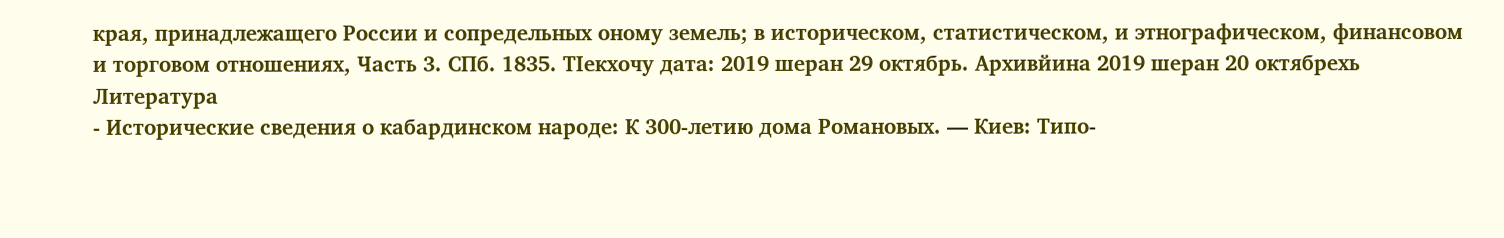края, принадлежащего России и сопредельных оному земель; в историческом, статистическом, и этнографическом, финансовом и торговом отношениях, Часть 3. СПб. 1835. ТӀекхочу дата: 2019 шеран 29 октябрь. Архивйина 2019 шеран 20 октябрехь
Литература
- Исторические сведения о кабардинском народе: К 300-летию дома Романовых. — Киев: Типо-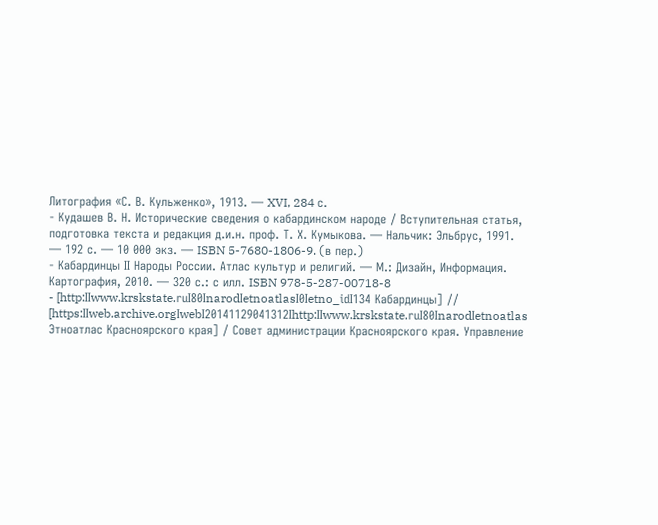Литография «С. В. Кульженко», 1913. — XVI, 284 с.
- Кудашев В. Н. Исторические сведения о кабардинском народе / Вступительная статья, подготовка текста и редакция д.и.н. проф. Т. Х. Кумыкова. — Нальчик: Эльбрус, 1991. — 192 с. — 10 000 экз. — ISBN 5-7680-1806-9. (в пер.)
- Кабардинцы ӀӀ Народы России. Атлас культур и религий. — М.: Дизайн, Информация. Картография, 2010. — 320 с.: с илл. ISBN 978-5-287-00718-8
- [http:ӀӀwww.krskstate.ruӀ80ӀnarodӀetnoatlasӀ0Ӏetno_idӀ134 Кабардинцы] // [https:ӀӀweb.archive.orgӀwebӀ20141129041312Ӏhttp:ӀӀwww.krskstate.ruӀ80ӀnarodӀetnoatlas Этноатлас Красноярского края] / Совет администрации Красноярского края. Управление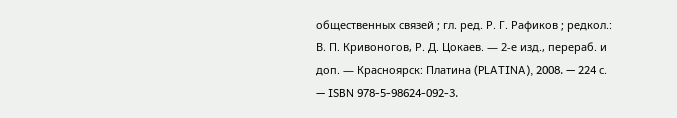общественных связей ; гл. ред. Р. Г. Рафиков ; редкол.: В. П. Кривоногов, Р. Д. Цокаев. — 2-е изд., перераб. и доп. — Красноярск: Платина (PLATINA), 2008. — 224 с. — ISBN 978-5-98624-092-3.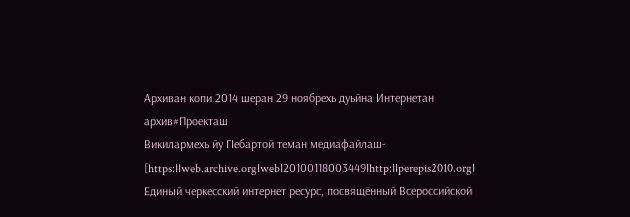Архиван копи 2014 шеран 29 ноябрехь дуьйна Интернетан архив#Проекташ
Викилармехь йу ГӀебартой теман медиафайлаш- [https:ӀӀweb.archive.orgӀwebӀ20100118003449Ӏhttp:ӀӀperepis2010.orgӀ Единый черкесский интернет ресурс, посвящённый Всероссийской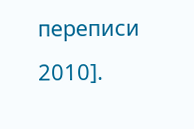переписи 2010].